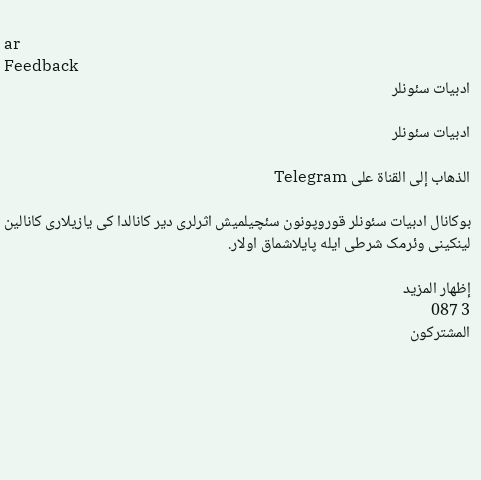ar
Feedback
ادبیات سئونلر

ادبیات سئونلر

الذهاب إلى القناة على Telegram

بوکانال ادبیات سئونلر قوروپونون سئچیلمیش اثرلری دیر کانالدا کی یازیلاری کانالین لینکینی وئرمک شرطی ایله پایلاشماق اولار.

إظهار المزيد
3 087
المشتركون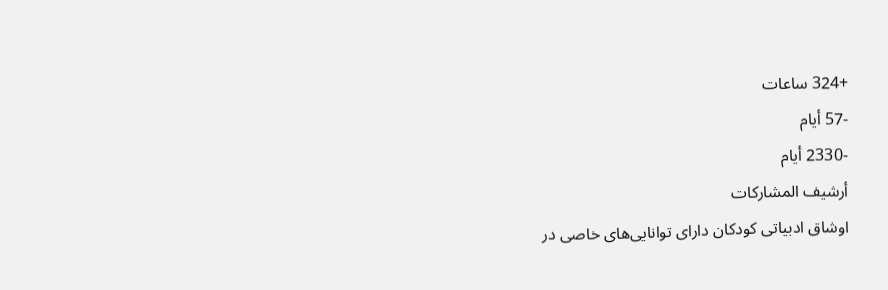+324 ساعات
-57 أيام
-2330 أيام
أرشيف المشاركات
اوشاق ادبیاتی کودکان دارای توانایی‌های خاصی در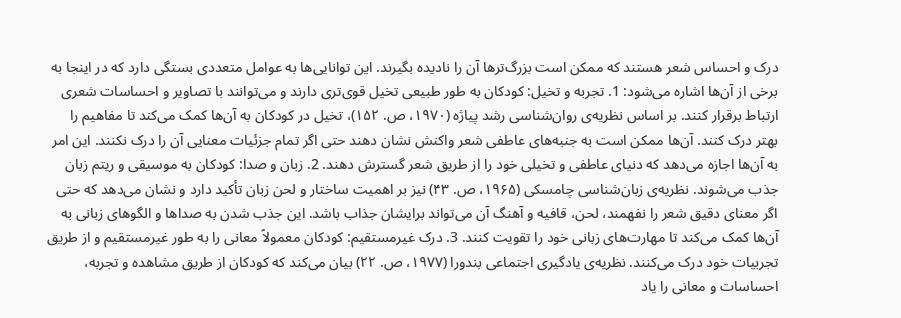درک و احساس شعر هستند که ممکن است بزرگ‌ترها آن را نادیده بگیرند. این توانایی‌ها به عوامل متعددی بستگی دارد که در اینجا به برخی از آن‌ها اشاره می‌شود: 1. تجربه و تخیل: کودکان به طور طبیعی تخیل قوی‌تری دارند و می‌توانند با تصاویر و احساسات شعری ارتباط برقرار کنند. بر اساس نظریه‌ی روان‌شناسی رشد پیاژه (۱۹۷۰، ص. ۱۵۲)، تخیل در کودکان به آن‌ها کمک می‌کند تا مفاهیم را بهتر درک کنند. آن‌ها ممکن است به جنبه‌های عاطفی شعر واکنش نشان دهند حتی اگر تمام جزئیات معنایی آن را درک نکنند. این امر به آن‌ها اجازه می‌دهد که دنیای عاطفی و تخیلی خود را از طریق شعر گسترش دهند. 2. زبان و صدا: کودکان به موسیقی و ریتم زبان جذب می‌شوند. نظریه‌ی زبان‌شناسی چامسکی (۱۹۶۵، ص. ۴۳) نیز بر اهمیت ساختار و لحن زبان تأکید دارد و نشان می‌دهد که حتی اگر معنای دقیق شعر را نفهمند، لحن، قافیه و آهنگ آن می‌تواند برایشان جذاب باشد. این جذب شدن به صداها و الگوهای زبانی به آن‌ها کمک می‌کند تا مهارت‌های زبانی خود را تقویت کنند. 3. درک غیرمستقیم: کودکان معمولاً معانی را به طور غیرمستقیم و از طریق تجربیات خود درک می‌کنند. نظریه‌ی یادگیری اجتماعی بندورا (۱۹۷۷، ص. ۲۲) بیان می‌کند که کودکان از طریق مشاهده و تجربه، احساسات و معانی را یاد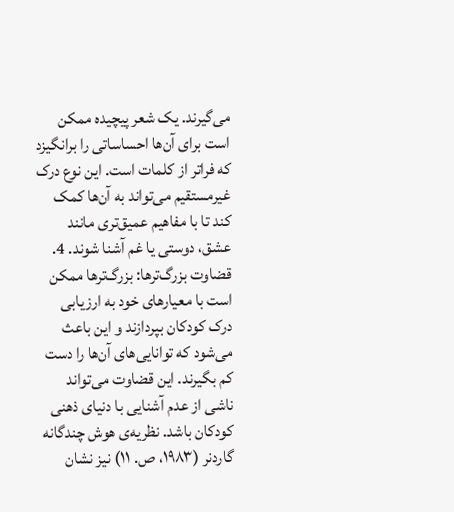می‌گیرند. یک شعر پیچیده ممکن است برای آن‌ها احساساتی را برانگیزد که فراتر از کلمات است. این نوع درک غیرمستقیم می‌تواند به آن‌ها کمک کند تا با مفاهیم عمیق‌تری مانند عشق، دوستی یا غم آشنا شوند. 4. قضاوت بزرگ‌ترها: بزرگ‌ترها ممکن است با معیارهای خود به ارزیابی درک کودکان بپردازند و این باعث می‌شود که توانایی‌های آن‌ها را دست کم بگیرند. این قضاوت می‌تواند ناشی از عدم آشنایی با دنیای ذهنی کودکان باشد. نظریه‌ی هوش چندگانه گاردنر (۱۹۸۳، ص. ۱۱) نیز نشان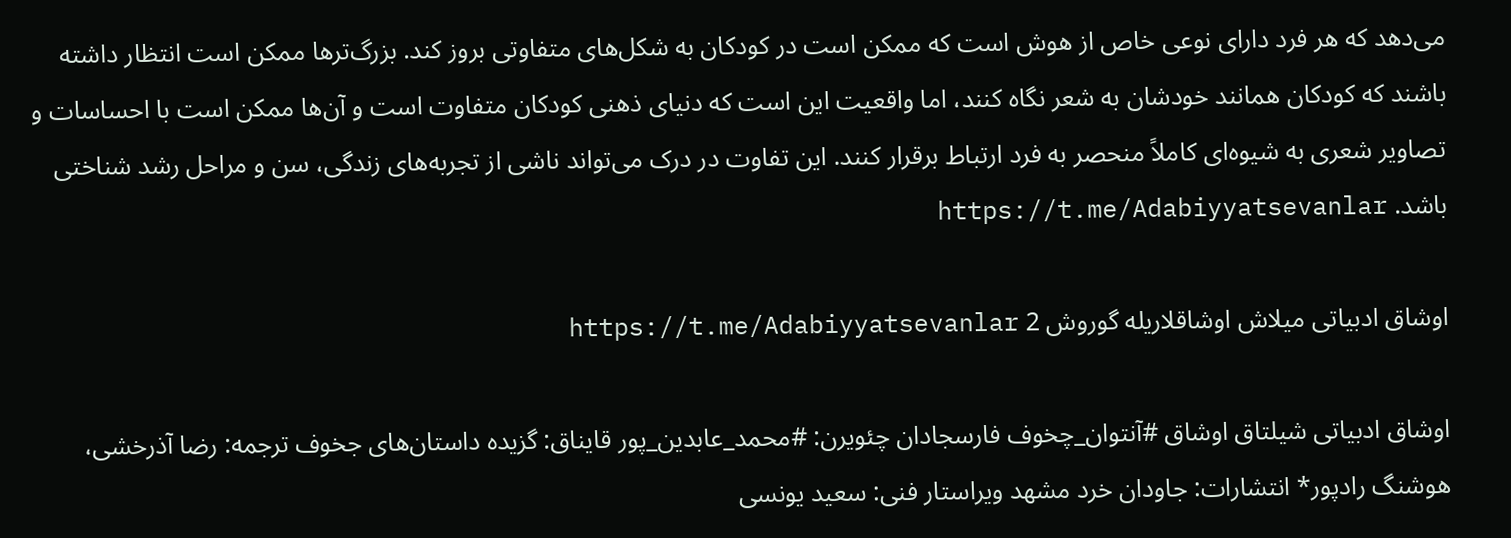می‌دهد که هر فرد دارای نوعی خاص از هوش است که ممکن است در کودکان به شکل‌های متفاوتی بروز کند. بزرگ‌ترها ممکن است انتظار داشته باشند که کودکان همانند خودشان به شعر نگاه کنند، اما واقعیت این است که دنیای ذهنی کودکان متفاوت است و آن‌ها ممکن است با احساسات و تصاویر شعری به شیوه‌ای کاملاً منحصر به فرد ارتباط برقرار کنند. این تفاوت در درک می‌تواند ناشی از تجربه‌های زندگی، سن و مراحل رشد شناختی باشد. https://t.me/Adabiyyatsevanlar

اوشاق ادبیاتی میلاش اوشاقلاریله گوروش 2 https://t.me/Adabiyyatsevanlar

اوشاق ادبیاتی شیلتاق اوشاق #آنتوان_چخوف فارسجادان چئویرن: #محمد_عابدین_پور قایناق: گزیده‌ داستان‌های جخوف ترجمه: رضا آذرخشی، هوشنگ رادپور* انتشارات: جاودان خرد مشهد ویراستار فنی: سعید یونسی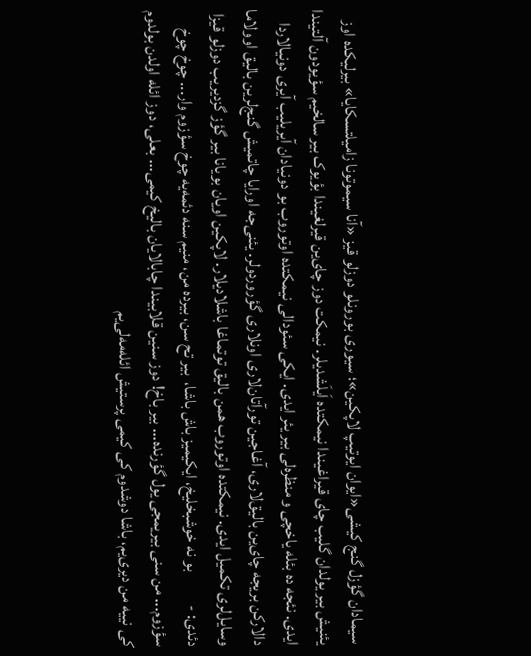سیمادان گؤزل گنج کیشی«ایوان ایوتیپ لاپکین»؛ سیوری بورونلو دوزلو قیز «آنا سیموتونا زامیلتسکایا» بیرلیکده اوز یئنیش بیر یولدان گلیب چای قیراغیندا نیمکتده اَیلَشدیلر. نیمکت دوز چای‌ین قیرلغیندا بؤیوک بیر سالخیم سؤیودون آلتیندا ایدی. نئجه ده بئله یاخچی و منظره‌لی بیر یئر ایدی. ایکی سئودالی نیمکتده اوتوروب بو دونیادان آیریلیب آیری دونیالاردا دالارکن بریجه چای‌ین بالیق‌لاری، آغاجین تورآتان‌لاری اونلاری گؤروردولر. یئنی‌جه اورایا چاتمیش گنج‌لرین بالیق اوولاما وسایل‌لری تکمیل ایدی. نیمکتده اوتوروب همن بالیق توتماغا باشلادیلار. لاپکین اویان بویانا بیر گؤز گزدیریب دوزلو قیزا دئدی: -          بو نه خوشبخلیخ، ایکیمیز باش باشا،  بیر تح سن، بیرده من، منیم سنه دئمه‌یه چوخ سؤزوم وار... چوخ چوخ سؤزوم... من سنی بیریمجی یول گؤرنده... بیر باخ! دوز سنین قلابیندا چابالایان بالیخ کیمی... بعلی، دوز ائله اولدن بولدوم کی نییه من دیری‌یم، باشا دوشدوم کی کیمی پرستیش ائله‌مه‌لی‌یم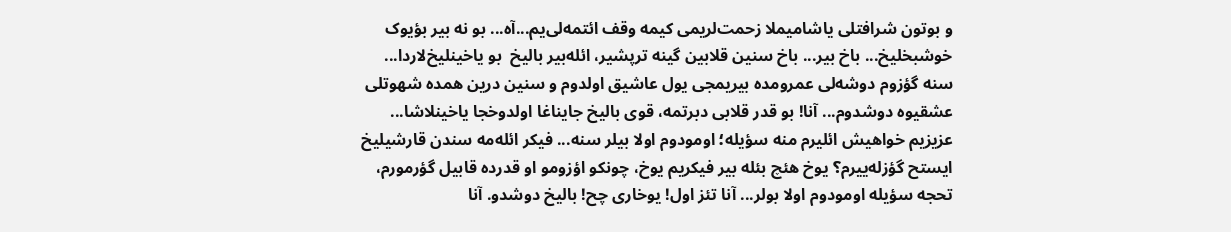و بوتون شرافتلی یاشامیملا زحمت‌لریمی کیمه وقف ائتمه‌لی‌یم...آه... بو نه بیر بؤیوک خوشبخلیخ... باخ بیر... باخ سنین قلابین گینه ترپشیر، ائله‌بیر بالیخ  بو یاخینلیخ‌لاردا... سنه گؤزوم دوشه‌لی عمرومده بیریمجی یول عاشیق اولدوم و سنین درین همده شهوتلی عشقیوه دوشدوم... آنا! بو قدر قلابی دبرتمه، قوی بالیخ جایناغا اولدوخجا یاخینلاشا... عزیزیم خواهیش ائلیرم منه سؤیله؛ اومودوم اولا بیلر سنه... فیکر ائله‌مه سندن قارشیلیخ ایستح گؤزله‌ییرم؟ یوخ هئچ بئله بیر فیکریم یوخ، چونکو اؤزومو او قدرده قابیل گؤرمورم، تحجه سؤیله اومودوم اولا بولر... آنا تئز اول! یوخاری چح! بالیخ دوشدو. آنا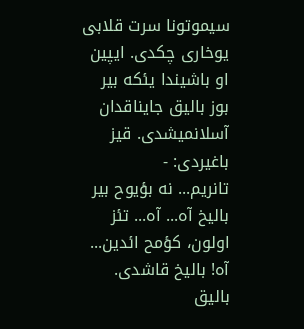سیموتونا سرت قلابی یوخاری چکدی. ایپین او باشیندا یئکه بیر بوز بالیق جایناقدان آسلانمیشدی. قیز باغیردی: -          تانریم... نه بؤیوح بیر بالیخ آه... آه... تئز اولون، کؤمح ائدین... آه! بالیخ قاشدی.    بالیق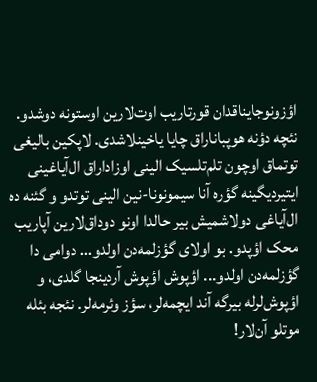اؤزونوجایناقدان قورتاریب اوت‌لارین اوستونه دوشدو. نئچه دؤنه هوپباناراق چایا یاخینلاشدی. لاپکین بالیغی توتماق اوچون تلم‌تلسیک الینی اوزاداراق ال‌آیاغینی ایتیردیگینه گؤره آنا سیمونونا-نین الینی توتدو و گئنه ده ال‌آیاغی دولاشمیش بیر حالدا اونو دوداق‌لارین آپاریب محک اؤپدو. بو اولای گؤزلمه‌دن اولدو... دوامی دا گؤزلمه‌دن اولدو... اؤپوش اؤپوش آردینجا گلدی، و اؤپوش‌لرله بیرگه آند ایچمه‌لر، سؤز وئرمه‌لر. نئجه بئله موتلو آن‌لار!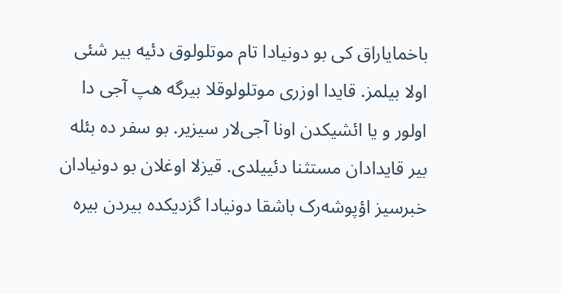باخمایاراق کی بو دونیادا تام موتلولوق دئیه بیر شئی اولا بیلمز. قایدا اوزری موتلولوقلا بیرگه هپ آجی دا اولور و یا ائشیکدن اونا آجی‌لار سیزیر. بو سفر ده بئله بیر قایدادان مستثنا دئییلدی. قیزلا اوغلان بو دونیادان خبرسیز اؤپوشه‌رک باشقا دونیادا گزدیکده بیردن بیره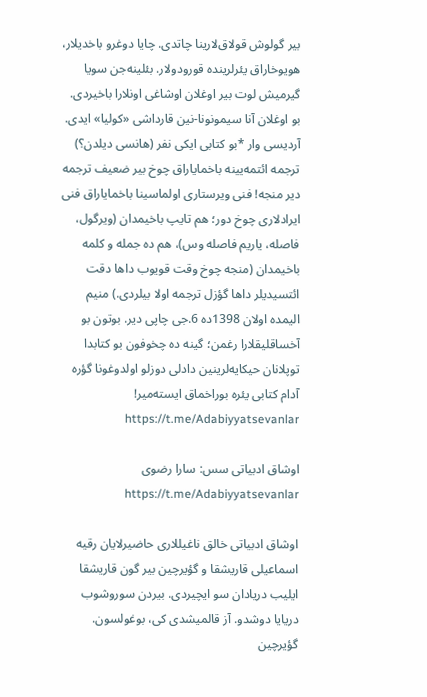بیر گولوش قولاق‌لارینا چاتدی. چایا دوغرو باخدیلار، هویوخاراق یئرلرینده قورودولار. بئلینه‌جن سویا گیرمیش لوت بیر اوغلان اوشاغی اونلارا باخیردی. بو اوغلان آنا سیمونونا-نین قارداشی «کولیا» ایدی.                                                                                                                                                                      آردیسی وار *بو کتابی ایکی نفر (هانسی دیلدن؟) ترجمه ائتمه‌یینه باخمایاراق چوخ بیر ضعیف ترجمه دیر منجه! فنی ویرستاری اولماسینا باخمایاراق فنی ایرادلاری چوخ دور؛ هم تایپ باخیمدان (ویرگول، فاصله، یاریم فاصله وس)، هم ده جمله و کلمه باخیمدان (منجه چوخ وقت قویوب داها دقت ائتسیدیلر داها گؤزل ترجمه اولا بیلردی.) منیم الیمده اولان 1398ده 6.جی چاپی دیر. بوتون بو آخساقلیقلارا رغمن؛ گینه ده چخوفون بو کتابدا توپلانان حیکایه‌لرینین دادلی دوزلو اولدوغونا گؤره آدام کتابی یئره بوراخماق ایسته‌میر!    https://t.me/Adabiyyatsevanlar

اوشاق ادبیاتی سس: سارا رضوی https://t.me/Adabiyyatsevanlar

اوشاق ادبیاتی خالق ناغیللاری حاضیرلایان رقیه اسماعیلی قاریشقا و گؤیرچین بیر گون قاریشقا ایلیب دریادان سو ایچیردی. بیردن سوروشوب دریایا دوشدو. آز قالمیشدی کی، بوغولسون. گؤیرچین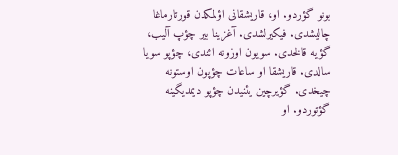بونو گؤردو. او، قاریشقانی اؤلمکدن قورتارماغا چالیشدی. فیکیرلشدی. آغزینا بیر چؤپ آلیب، گؤیه قالخدی. سویون اوزونه ائندی، چؤپو سویا سالدی. قاریشقا او ساعات چؤپون اوستونه چیخدی. گؤیرچین یئنیدن چؤپو دیمدیگینه گؤتوردو. او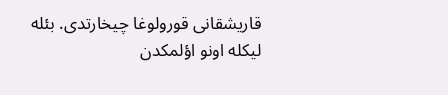قاریشقانی قورولوغا چیخارتدی. بئله لیکله اونو اؤلمکدن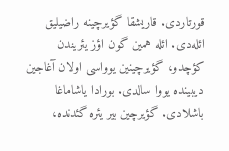قورتاردی. قاریشقا گؤیرچینه راضیلیق ائله‌دی. ائله همین گون اؤز یئریندن کؤچدو، گؤیرچینین یوواسی اولان آغاجین دیبینده یووا سالدی. بورادا یاشاماغا باشلادی. گؤیرچین بیر یئره گئدنده،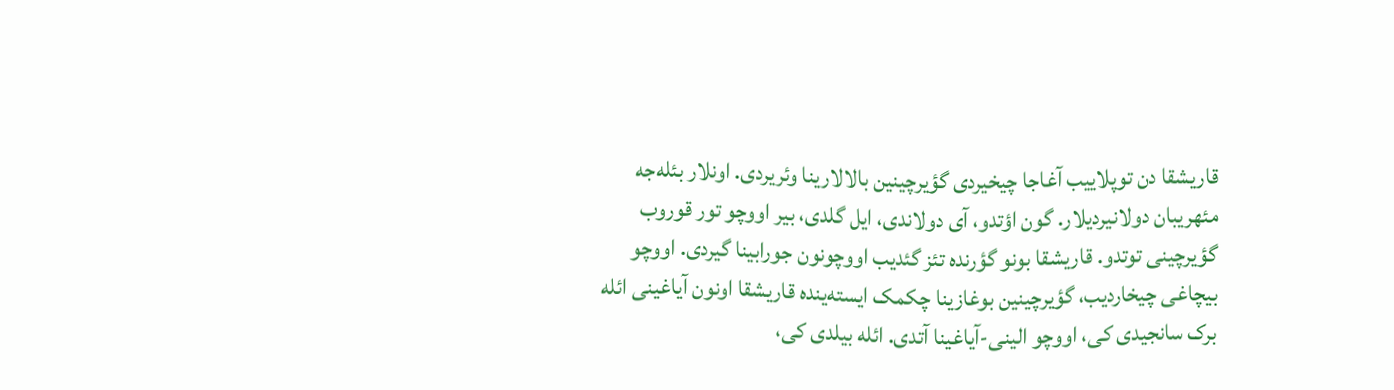قاریشقا دن توپلاییب آغاجا چیخیردی گؤیرچینین بالالارینا وئریردی. اونلار بئله‌جه‌ مئهریبان دولانیردیلار. گون اؤتدو، آی دولاندی، ایل گلدی، بیر اووچو تور قوروب گؤیرچینی توتدو. قاریشقا بونو گؤرنده تئز گئدیب اووچونون جورابینا گیردی. اووچو بیچاغی چیخاردیب، گؤیرچینین بوغازینا چکمک ایسته‌ینده قاریشقا اونون آیاغینی ائله برک سانجیدی کی، اووچو الینی-آیاغینا آتدی. ائله بیلدی کی،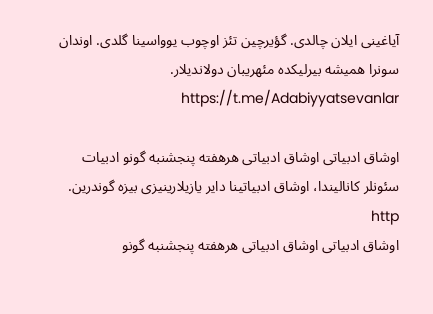آیاغینی ایلان چالدی. گؤیرچین تئز اوچوب یوواسینا گلدی. اوندان سونرا همیشه بیرلیکده مئهریبان دولاندیلار. https://t.me/Adabiyyatsevanlar

اوشاق ادبیاتی اوشاق ادبیاتی هرهفته پنجشنبه گونو ادبیات سئونلر کانالیندا، اوشاق ادبیاتینا دایر یازیلارینیزی بیزه گوندرین. http
اوشاق ادبیاتی اوشاق ادبیاتی هرهفته پنجشنبه گونو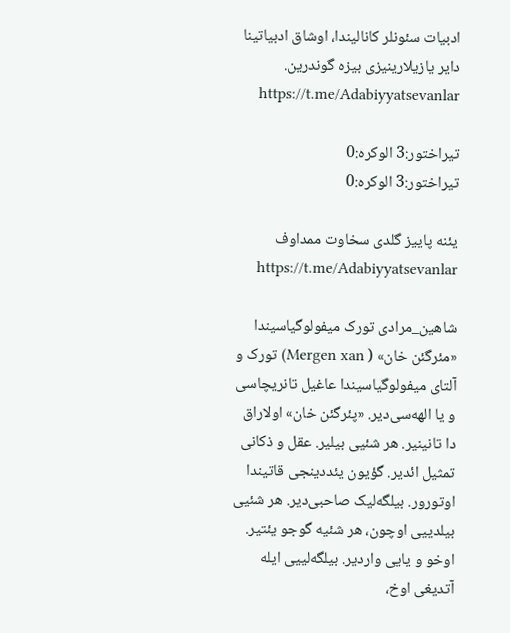ادبیات سئونلر کانالیندا، اوشاق ادبیاتینا دایر یازیلارینیزی بیزه گوندرین. https://t.me/Adabiyyatsevanlar

تیراختور:3 الوکره:0
تیراختور:3 الوکره:0

یئنه پاییز گلدی سخاوت ممداوف https://t.me/Adabiyyatsevanlar

شاهین_مرادی تورک میفولوگیاسیندا «مئرگئن خان» ( Mergen xan) تورک و آلتای میفولوگیاسیندا عاغیل تانریچاسی و یا الهه‌سی‌دیر. «پئرگئن خان» اولاراق دا تانینیر. هر شئیی بیلیر. عقل و ذکانی تمثیل ائدیر. گؤیون یئددینجی قاتیندا اوتورور. بیلگه‌لیک صاحبی‌دیر. هر شئیی بیلدییی اوچون، هر شئیه گوجو یئتیر. اوخو و یایی واردیر. بیلگه‌لییی ایله آتدیغی اوخ،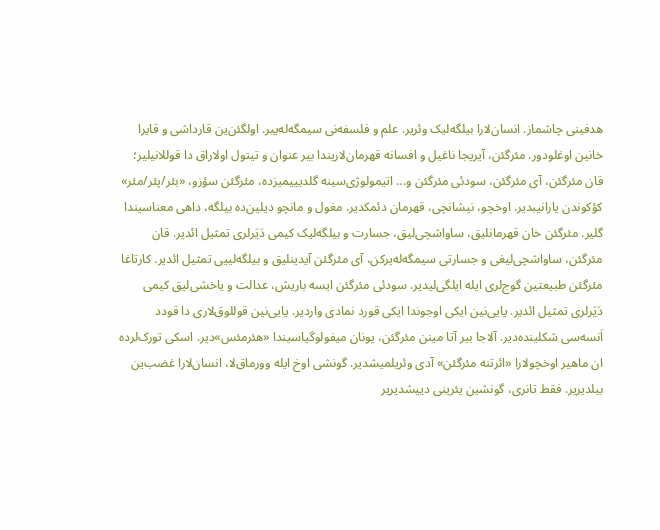هدفینی چاشماز. انسان‌لارا بیلگه‌لیک وئریر. علم و فلسفه‌نی سیمگه‌له‌ییر. اولگئن‌ین قارداشی و قایرا خانین اوغلودور. مئرگئن، آیریجا ناغیل و افسانه قهرمان‌لاریندا بیر عنوان و تیتول اولاراق دا قوللانیلیر؛ قان مئرگئن، آی مئرگئن، سودئی مئرگئن و... اتیمولوژی‌سینه گلدیییمیزده، مئرگئن سؤزو، «بئر/پئر/مئر» کؤکوندن یارانیبدیر. اوخچو، نیشانچی، قهرمان دئمکدیر. مغول و مانچو دیلین‌ده بیلگه، داهی معناسیندا گلیر. مئرگئن خان قهرمانلیق، ساواشچی‌لیق، جسارت و بیلگه‌لیک کیمی دَیَرلری تمثیل ائدیر. قان مئرگئن، ساواشچی‌لیغی و جسارتی سیمگه‌له‌یرکن، آی مئرگئن آیدینلیق و بیلگه‌لییی تمثیل ائدیر. کارتاغا مئرگئن طبیعتین گوج‌لری ایله ایلگی‌لیدیر. سودئی مئرگئن ایسه باریش، عدالت و یاخشی‌لیق کیمی دَیَرلری تمثیل ائدیر. یایی‌نین ایکی اوجوندا ایکی قورد نمادی واردیر. یایی‌نین قوللوق‌لاری دا قودد اَنسه‌سی شکلینده‌دیر. آلاجا بیر آتا مینن مئرگئن، یونان میفولوگیاسیندا «هئرمئس»دیر. اسکی تورک‌لرده ان ماهیر اوخچولارا «ائرتنه مئرگئن» آدی وئریلمیشدیر. گونشی اوخ ایله وورماق‌لا، انسان‌لارا غضب‌ین بیلدیریر. فقط تانری، گونشین یئرینی دییشدیریر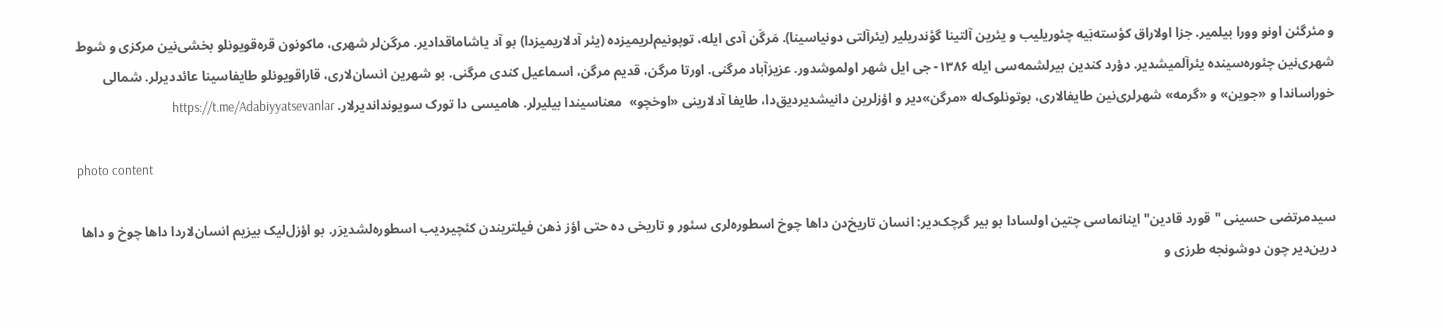و مئرگئن اونو وورا بیلمیر. جزا اولاراق کؤسته‌بَیه چئوریلیب و یئرین آلتینا گؤندریلیر (یئرآلتی دونیاسینا). مَرگَن آدی ایله، توپونیم‌لریمیزده (یئر آدلاریمیزدا) بو آد یاشاماقدادیر. مرگن‌لر شهری، ماکونون قره‌قویونلو بخشی‌نین مرکزی و شوط شهری‌نین چئوره‌سینده یئرآلمیشدیر. دؤرد کندین بیرلشمه‌سی ایله ۱۳۸۶- جی ایل شهر اولموشدور. عزیزآباد مرگنی. اورتا مرگن، قدیم مرگن، اسماعیل کندی مرگنی. بو شهرین انسان‌لاری، قاراقویونلو طایفاسینا عائددیرلر. شمالی خوراساندا و «جوین» و «گرمه» شهرلری‌نین طایفالاری، بوتونلوک‌له «مرگن»دیر و اؤزلرین دانیشدیردیق‌دا، طایفا آدلارینی «اوخچو»  معناسیندا بیلیرلر. هامیسی دا تورک سویونداندیرلار. https://t.me/Adabiyyatsevanlar

photo content

سیدمرتضی حسینی "قورد قادین" اینانماسی چتین اولسادا بو بیر گرچک‌دیر: انسان تاریخ‌دن داها چوخ اسطوره‌لری سئور و تاریخی ده حتی اؤز ذهن فیلتریندن کئچیردیب اسطوره‌لشدیرَر. بو اؤزل‌لیک بیزیم انسان‌لاردا داها چوخ و داها درین‌دیر چون دوشونجه طرزی و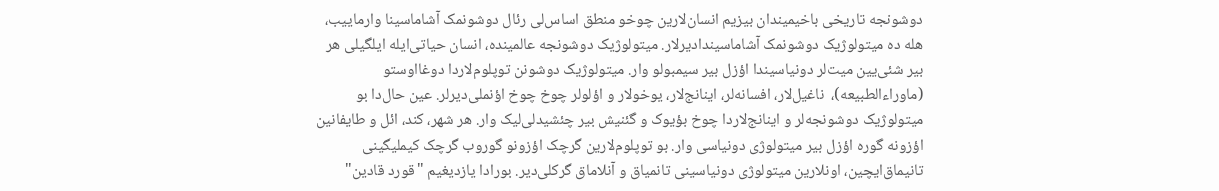دوشونجه تاریخی باخیمیندان بیزیم انسان‌لارین چوخو منطق اساس‌لی رئال دوشونمک آشاماسینا وارماییب، هله‌ ده میتولوژیک دوشونمک آشاماسیندادیرلار. میتولوژیک دوشونجه عالمینده، انسان حیاتی‌ایله ایلگیلی هر بیر شئی‌یین میت‌لر دونیاسیندا اؤزل بیر سیمبولو وار. میتولوژیک دوشونن توپلوم‌لاردا دوغااوستو (ماوراء‌الطبیعه)،  ناغیل‌لار، افسانه‌لر، اینانج‌لار، یوخولار و اؤلولر چوخ چوخ اؤنملی‌دیرلر. عین حال‌دا بو میتولوژیک دوشونجه‌لر و اینانج‌لاردا چوخ بؤیوک و گئنیش بیر چئشیدلی‌لیک وار. هر شهر، کند، ائل و طایفانین اؤزونه گوره اؤزل بیر میتولوژی دونیاسی وار. بو توپلوم‌لارین گرچک اؤزونو گوروب گرچک کیملیگینی تانیماق‌ایچین، اونلارین میتولوژی دونیاسینی تانمیاق و آنلاماق گرکلی‌دیر. بورادا یازدیغیم "قورد قادین"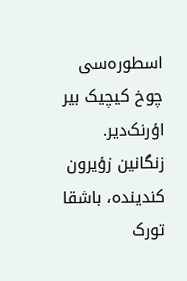اسطوره‌سی چوخ کیچیک بیر اؤرنک‌دیر. زنگانین زؤیرون کندینده، باشقا تورک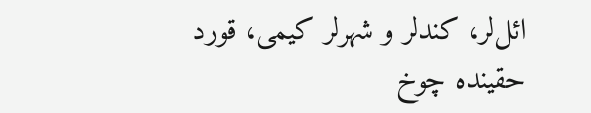ائل‌لر، کندلر و شهرلر کیمی، قورد حقینده چوخ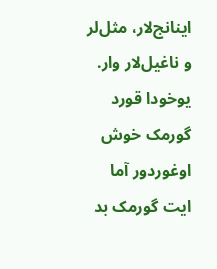اینانج‌لار، مثل‌لر و ناغیل‌لار وار. یوخودا قورد گورمک خوش اوغوردور آما ایت گورمک بد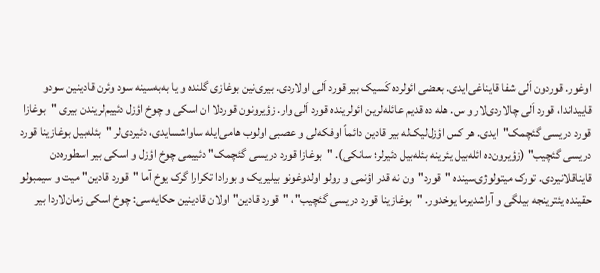اوغور. قوردون اَلی شفا قایناغی‌ایدی. بعضی ائولرده کَسیک بیر قورد اَلی اولاردی. بیری‌نین بوغازی گلنده و یا به‌به‌سینه سود وئرن قادینین سودو قاییداندا، قورد اَلی چالاردی‌‌لار‌ و س. هله ده قدیم عائله‌لرین ائولرینده قورد اَلی وار. زؤیرونون قوردلا ان اسکی و چوخ اؤزل دئییم‌لریندن بیری "بوغازا قورد دریسی گئچمک"ایدی. هر کس اؤزل‌لیک‌له بیر قادین دائماً اوفکه‌لی و عصبی اولوب هامی‌ایله ساواشسایدی، دئیردی‌لر "بئله‌بیل بوغازینا قورد دریسی گئچیب" (زؤیرون‌ده ائله‌بیل یئرینه بئله‌بیل دئیرلر؛ سانکی). "بوغازا قورد دریسی گئچمک" دئییمی چوخ اؤزل و اسکی بیر اسطوره‌دن قایناقلانیردی. تورک میتولوژی‌سینده "قورد"ون نه قدر اؤنمی و رولو اولدوغونو بیلیریک و بورادا تکرارا گرک یوخ آما "قورد قادین" میت و سیمبولو حقینده یئترینجه بیلگی و آراشدیرما یوخدور. "بوغازینا قورد دریسی گئچیب"، "قورد قادین" اولان قادینین حکایه‌سی: چوخ اسکی زمان‌لاردا بیر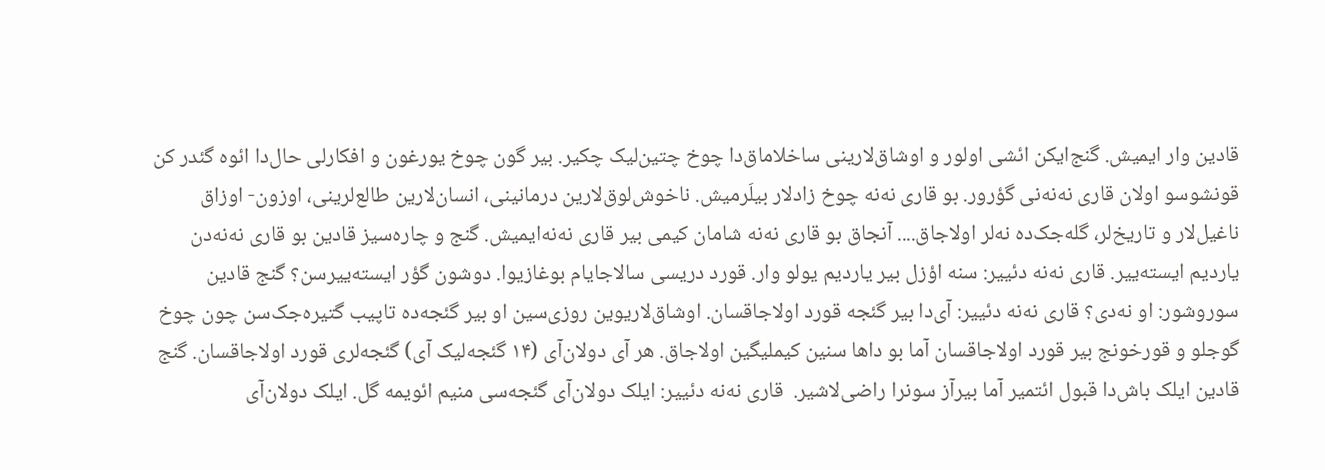قادین‌ وار ایمیش. گنج‌ایکن ائشی اولور و اوشاق‌لارینی ساخلاماق‌دا چوخ چتین‌لیک چکیر. بیر گون چوخ یورغون و افکارلی حال‌دا ائوه گئدر کن قونشوسو اولان قاری نه‌نه‌نی گؤرور. بو قاری نه‌نه چوخ زادلار بیلَرمیش. ناخوش‌لوق‌لارین درمانینی، انسان‌لارین طالع‌لرینی، اوزون- اوزاق ناغیل‌لار و تاریخ‌لر، گله‌جک‌ده نه‌لر اولاجاق.... آنجاق بو قاری نه‌نه شامان کیمی بیر قاری نه‌نه‌ایمیش. گنج و چاره‌سیز قادین بو قاری‌ نه‌نه‌دن یاردیم ایسته‌ییر. قاری نه‌نه دئییر: سنه اؤزل بیر یاردیم یولو وار. قورد دریسی سالاجایام بوغازیوا. دوشون گؤر ایسته‌ییرسن؟ گنج قادین سوروشور: او نه‌دی؟ قاری نه‌نه دئییر: آی‌دا بیر گئجه قورد اولاجاقسان. اوشاق‌لاریوین روزی‌سین او بیر گئجه‌ده تاپیب گتیره‌جک‌سن چون چوخ گوجلو و قورخونج بیر قورد اولاجاقسان آما بو داها سنین کیملیگین اولاجاق. هر آی دولان‌آی (۱۴ گئجه‌لیک آی) گئجه‌لری قورد اولاجاقسان. گنج قادین ایلک باش‌دا قبول ائتمیر آما بیرآز سونرا راضی‌لاشیر.  قاری نه‌نه دئییر: ایلک دولان‌آی گئجه‌سی منیم ائویمه گل. ایلک دولان‌آی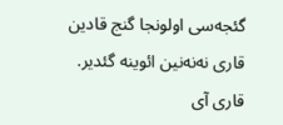گئجه‌سی اولونجا گنج قادین قاری نه‌نه‌نین ائوینه گئدیر. قاری آی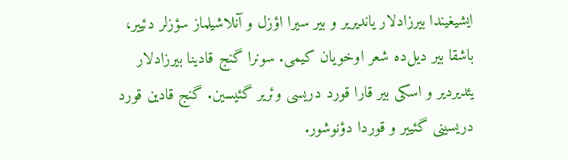ایشیغیندا بیرزادلار یاندیریر و بیر سیرا اؤزل و آنلاشیلماز سؤزلر دئییر، باشقا بیر دیل‌ده شعر اوخویان کیمی. سونرا گنج قادینا بیرزادلار یئدیردیر و اسکی بیر قارا قورد دریسی وئریر گئیسین. گنج قادین قورد دریسینی گئییر و قوردا دؤنوشور.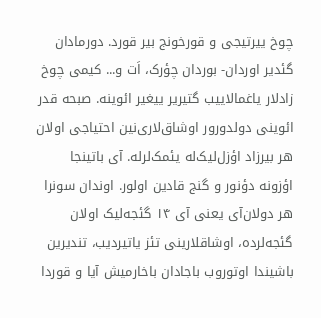چوخ ییرتیجی و قورخونج بیر قورد. دورمادان گئدیر اوردان- بوردان چؤرک، اَت و... کیمی چوخ زادلار یاغمالاییب گتیریر ییغیر ائوینه. صبحه قدر ائوینی دولدورور اوشاق‌لاری‌نین احتیاجی اولان هر بیرزاد اؤزل‌لیک‌له یئمک‌لرله. آی باتینجا اؤزونه دؤنور و گنج قادین اولور. اوندان سونرا هر دولان‌آی یعنی آی ۱۴ گئجه‌لیک اولان گئجه‌لرده، اوشاقلارینی تئز یاتیردیب، تندیرین باشیندا اوتوروب باجادان باخارمیش آیا و قوردا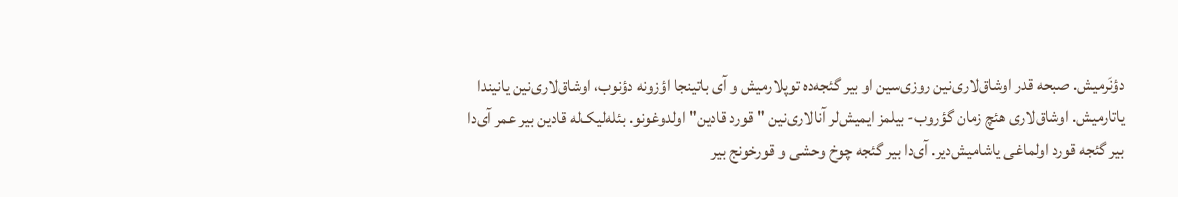دؤنَرمیش. صبحه قدر اوشاق‌لاری‌نین روزی‌سین او بیر گئجه‌ده توپلارمیش و آی باتینجا اؤزونه دؤنوب، اوشاق‌لاری‌نین یانیندا یاتارمیش. اوشاق‌لاری هئچ زمان گؤروب- بیلمز ایمیش‌لر آنالاری‌نین "قورد قادین" اولدوغونو. بئله‌لیک‌له قادین بیر عمر آی‌دا بیر گئجه قورد اولماغی یاشامیش‌دیر. آی‌دا بیر گئجه چوخ وحشی و قورخونج بیر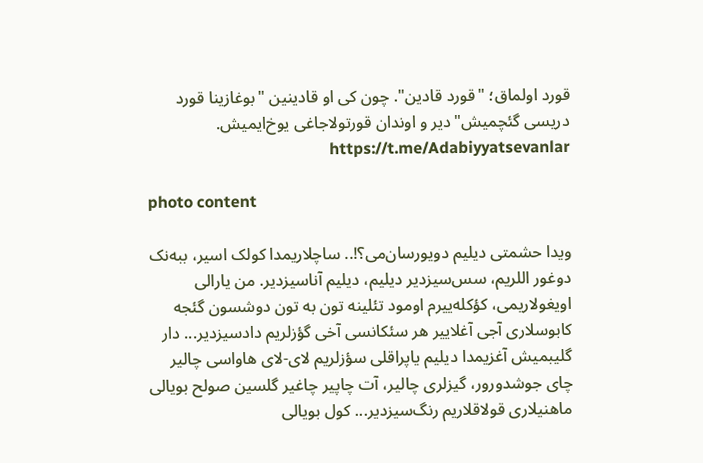قورد اولماق؛ "قورد قادین". چون کی او قادینین "بوغازینا قورد دریسی گئچمیش"دیر و اوندان قورتولاجاغی یوخ‌ایمیش.                          https://t.me/Adabiyyatsevanlar

photo content

ویدا حشمتی دیلیم دویورسان‌می؟!.. ساچلاریمدا کولک اسیر، ببه‌نک دوغور اللریم، سس‌سیزدیر دیلیم، دیلیم آناسیزدیر. من یارالی اویغولاریمی، کؤکله‌ییرم اومود تئلینه تون به تون دوشسون گئجه‌ کابوسلاری آجی آغلاییر هر سئکانسی آخی گؤزلریم دادسیزدیر... دار گلیبمیش آغزیمدا دیلیم یاپراقلی سؤزلریم لای-لای هاواسی چالیر چای جوشدورور، گیزلری چالیر، آت چاپیر چاغیر گلسین صولح بویالی ماهنیلاری قولاقلاریم رنگ‌سیزدیر... کول بویالی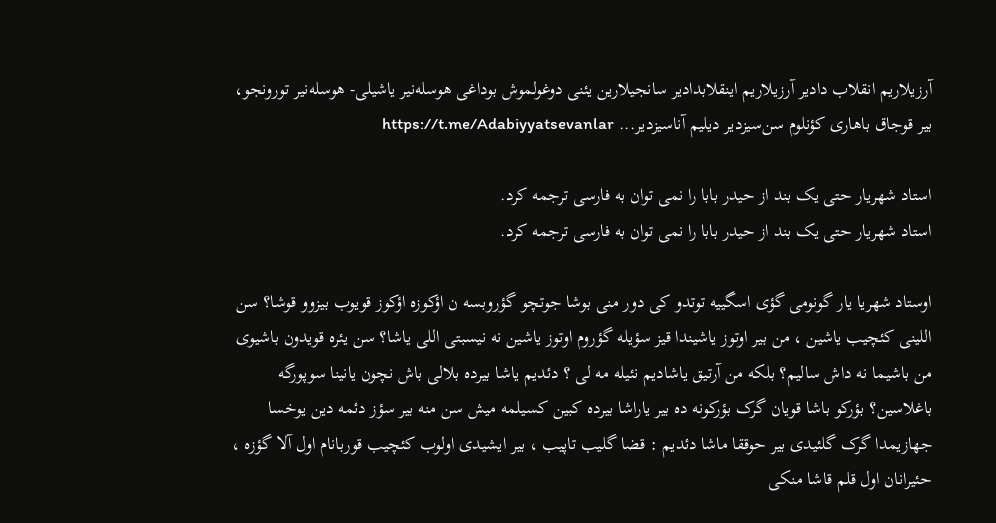آرزیلاریم انقلاب دادیر آرزیلاریم اینقلابدادیر سانجیلارین یئنی دوغولموش بوداغی هوسله‌نیر یاشیلی- هوسله‌نیر تورونجو، بیر قوجاق باهاری کؤنلوم سن‌سیزدیر دیلیم آناسیزدیر... https://t.me/Adabiyyatsevanlar

استاد شهریار حتی یک بند از حیدر بابا را نمی توان به فارسی ترجمه کرد.
استاد شهریار حتی یک بند از حیدر بابا را نمی توان به فارسی ترجمه کرد.

اوستاد شهریا یار گونومی گؤی اسگییه توتدو کی دور منی بوشا جوتچو گؤروبسه ن اؤکوزه اؤکوز قویوب بیزوو قوشا؟ سن اللینی کئچیب یاشین ، من بیر اوتوز یاشیندا قیز سؤیله گؤروم اوتوز یاشین نه نیسبتی اللی یاشا؟ سن یئره قویدون باشیوی من باشیما نه داش سالیم؟ بلکه من آرتیق یاشادیم نئیله مه لی ؟ دئدیم یاشا بیرده بلالی باش نچون یانینا سوپورگه باغلاسین؟ بؤرکو باشا قویان گرک بؤرکونه ده بیر یاراشا بیرده کبین کسیلمه میش سن منه بیر سؤز دئمه دین یوخسا جهازیمدا گرک گلئیدی بیر حوققا ماشا دئدیم : قضا گلیب تاپیب ، بیر ایشیدی اولوب کئچیب قوربانام اول آلا گؤزه ، حئیرانان اول قلم قاشا منکی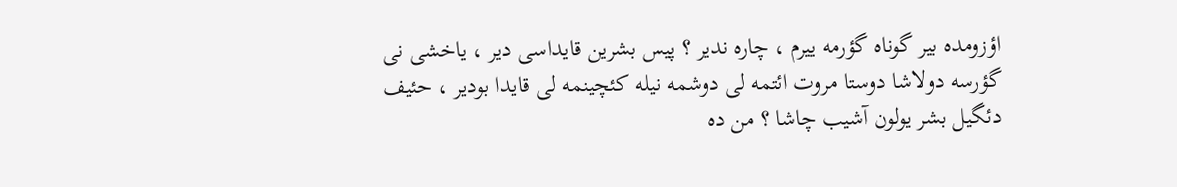اؤزومده بیر گوناه گؤرمه ییرم ، چاره ندیر ؟ پیس بشرین قایداسی دیر ، یاخشی نی گؤرسه دولاشا دوستا مروت ائتمه لی دوشمه نیله کئچینمه لی قایدا بودیر ، حئیف دئگیل بشر یولون آشیب چاشا ؟ من ده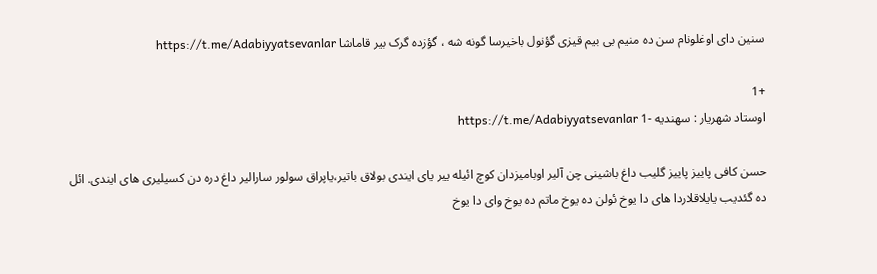سنین دای اوغلونام سن ده منیم بی بیم قیزی گؤنول باخیرسا گونه شه ، گؤزده گرک بیر قاماشا https://t.me/Adabiyyatsevanlar

+1
اوستاد شهریار : سهندیه -1 https://t.me/Adabiyyatsevanlar

حسن کافی پاییز پاییز گلیب داغ باشینی چن آلیر اوبامیزدان کوچ ائیله ییر یای ایندی بولاق باتیر،یاپراق سولور سارالیر داغ دره دن کسیلیری های ایندی. ائل ده گئدیب یایلاقلاردا های دا یوخ ئولن ده یوخ ماتم ده یوخ وای دا یوخ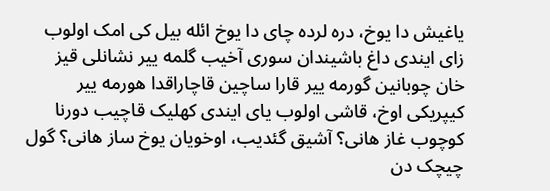یاغیش دا یوخ، دره لرده چای دا یوخ ائله بیل کی امک اولوب زای ایندی داغ باشیندان سوری آخیب گلمه ییر نشانلی قیز خان چوبانین گورمه ییر قارا ساچین قاچاراقدا هورمه ییر کیپریکی اوخ، قاشی اولوب یای ایندی کهلیک قاچیب دورنا کوچوب غاز هانی؟ آشیق گئدیب، اوخویان یوخ ساز هانی؟ گول چیچک دن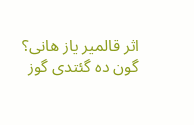اثر قالمیر یاز هانی؟ گون ده گئتدی گوز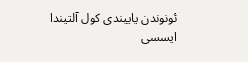ئونوندن یاییندی کول آلتیندا ایسسی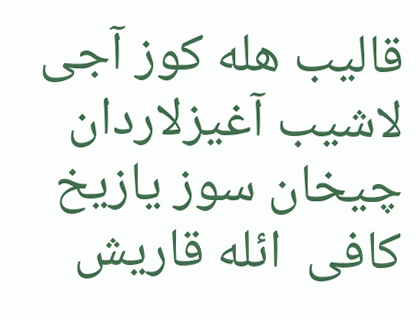قالیب هله کوز آجی لاشیب آغیزلاردان چیخان سوز یازیخ  کافی  ائله قاریش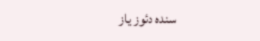سنده دئوز یاز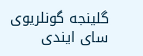گلینجه گونلریوی سای ایندی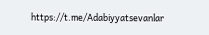https://t.me/Adabiyyatsevanlar